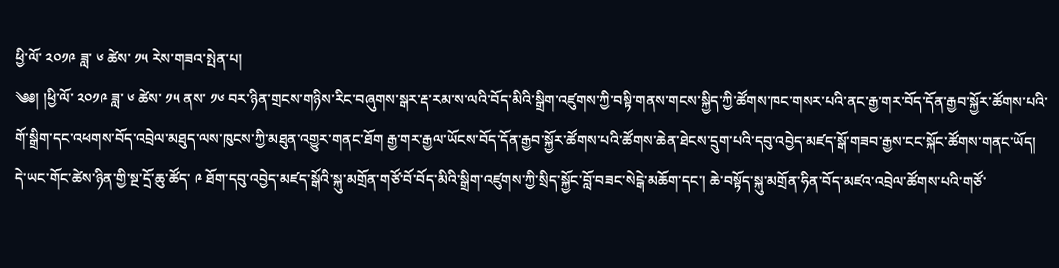ཕྱི་ལོ་ ༢༠༡༩ ཟླ་ ༦ ཚེས་ ༡༥ རེས་གཟའ་སྤེན་པ།
༄༅། །ཕྱི་ལོ་ ༢༠༡༩ ཟླ་ ༦ ཚེས་ ༡༥ ནས་ ༡༦ བར་ཉིན་གྲངས་གཉིས་རིང་བཞུགས་སྒར་རྡ་རམ་ས་ལའི་བོད་མིའི་སྒྲིག་འཛུགས་ཀྱི་བསྟི་གནས་གངས་སྐྱིད་ཀྱི་ཚོགས་ཁང་གསར་པའི་ནང་རྒྱ་གར་བོད་དོན་རྒྱབ་སྐྱོར་ཚོགས་པའི་གོ་སྒྲིག་དང་འཕགས་བོད་འབྲེལ་མཐུད་ལས་ཁུངས་ཀྱི་མཐུན་འགྱུར་གནང་ཐོག རྒྱ་གར་རྒྱལ་ཡོངས་བོད་དོན་རྒྱབ་སྐྱོར་ཚོགས་པའི་ཚོགས་ཆེན་ཐེངས་དྲུག་པའི་དབུ་འབྱེད་མཛད་སྒོ་གཟབ་རྒྱས་ངང་སྐོང་ཚོགས་གནང་ཡོད།
དེ་ཡང་གོང་ཚེས་ཉིན་གྱི་སྔ་དྲོ་ཆུ་ཚོད་ ༩ ཐོག་དབུ་འབྱེད་མཛད་སྒོའི་སྐུ་མགྲོན་གཙོ་བོ་བོད་མིའི་སྒྲིག་འཛུགས་ཀྱི་སྲིད་སྐྱོང་བློ་བཟང་སེངྒེ་མཆོག་དང་། ཆེ་བསྟོད་སྐུ་མགྲོན་ཧིན་བོད་མཛའ་འབྲེལ་ཚོགས་པའི་གཙོ་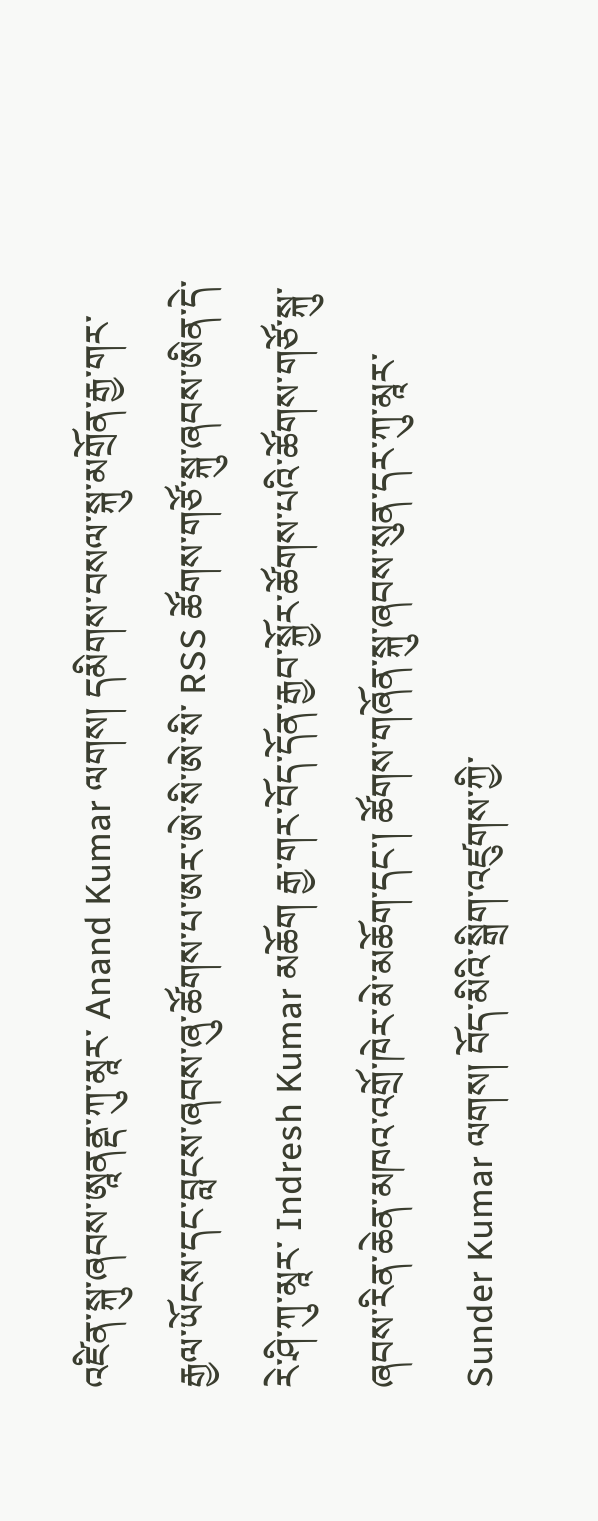འཛིན་སྐུ་ཞབས་ཨཱནནྡ་ཀུ་མཱར་ Anand Kumar ལགས། དམིགས་བསལ་སྐུ་མགྲོན་རྒྱ་གར་རྒྱལ་ཡོངས་དང་བླངས་ཞབས་ཞུ་ཚོགས་པ་ཨར་ཨེ་སི་ཨེ་སི་ RSS ཚོགས་གཙོ་སྐུ་ཞབས་ཨིན་དེ་རེ་ཤི་ཀུ་མཱར་ Indresh Kumar མཆོག རྒྱ་གར་བོད་དོན་རྒྱབ་སྐྱོར་ཚོགས་པའི་ཚོགས་གཙོ་སྐུ་ཞབས་རིན་ཆེན་མཁའ་འགྲོ་ཁེར་མེ་མཆོག་དང་། ཚོགས་གཞོན་སྐུ་ཞབས་སུན་དར་ཀུ་མཱར་ Sunder Kumar ལགས། བོད་མིའི་སྒྲིག་འཛུགས་ཀྱི་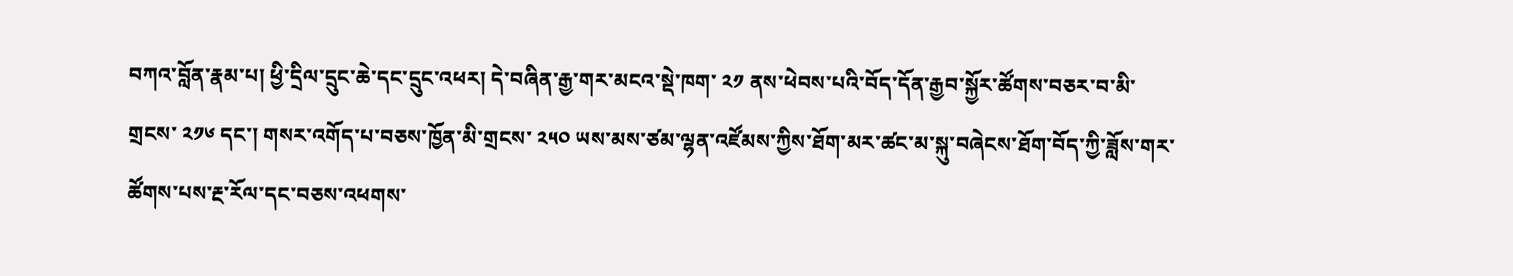བཀའ་བློན་རྣམ་པ། ཕྱི་དྲིལ་དྲུང་ཆེ་དང་དྲུང་འཕར། དེ་བཞིན་རྒྱ་གར་མངའ་སྡེ་ཁག་ ༢༡ ནས་ཕེབས་པའི་བོད་དོན་རྒྱབ་སྐྱོར་ཚོགས་བཅར་བ་མི་གྲངས་ ༢༡༦ དང་། གསར་འགོད་པ་བཅས་ཁྱོན་མི་གྲངས་ ༢༥༠ ཡས་མས་ཙམ་ལྷན་འཛོམས་ཀྱིས་ཐོག་མར་ཚང་མ་སྐུ་བཞེངས་ཐོག་བོད་ཀྱི་ཟློས་གར་ཚོགས་པས་རྔ་རོལ་དང་བཅས་འཕགས་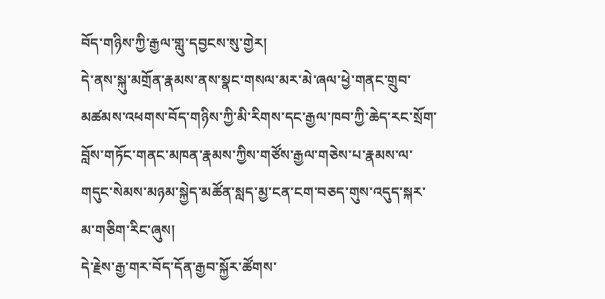བོད་གཉིས་ཀྱི་རྒྱལ་གླུ་དབྱངས་སུ་གྱེར།
དེ་ནས་སྐུ་མགྲོན་རྣམས་ནས་སྣང་གསལ་མར་མེ་ཞལ་ཕྱེ་གནང་གྲུབ་མཚམས་འཕགས་བོད་གཉིས་ཀྱི་མི་རིགས་དང་རྒྱལ་ཁབ་ཀྱི་ཆེད་རང་སྲོག་བློས་གཏོང་གནང་མཁན་རྣམས་ཀྱིས་གཙོས་རྒྱལ་གཅེས་པ་རྣམས་ལ་གདུང་སེམས་མཉམ་སྐྱེད་མཚོན་སླད་མྱ་ངན་ངག་བཅད་གུས་འདུད་སྐར་མ་གཅིག་རིང་ཞུས།
དེ་རྗེས་རྒྱ་གར་བོད་དོན་རྒྱབ་སྐྱོར་ཚོགས་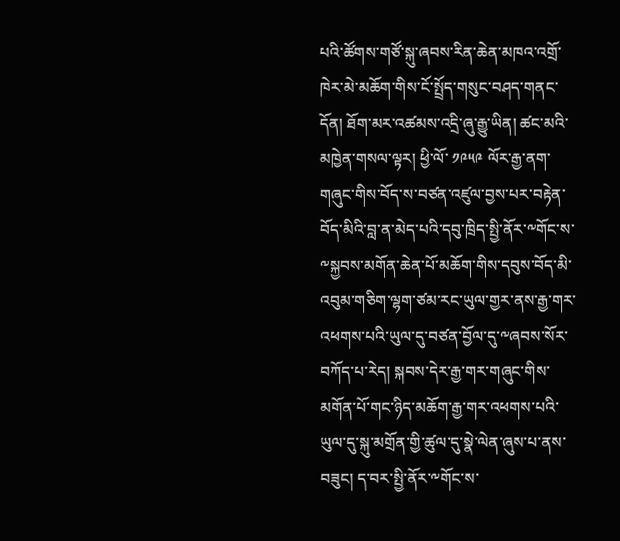པའི་ཚོགས་གཙོ་སྐུ་ཞབས་རིན་ཆེན་མཁའ་འགྲོ་ཁེར་མེ་མཆོག་གིས་ངོ་སྤྲོད་གསུང་བཤད་གནང་དོན། ཐོག་མར་འཚམས་འདྲི་ཞུ་རྒྱུ་ཡིན། ཚང་མའི་མཁྱེན་གསལ་ལྟར། ཕྱི་ལོ་ ༡༩༥༩ ལོར་རྒྱ་ནག་གཞུང་གིས་བོད་ས་བཙན་འཛུལ་བྱས་པར་བརྟེན་བོད་མིའི་བླ་ན་མེད་པའི་དབུ་ཁྲིད་སྤྱི་ནོར་༸གོང་ས་༸སྐྱབས་མགོན་ཆེན་པོ་མཆོག་གིས་དབུས་བོད་མི་འབུམ་གཅིག་ལྷག་ཙམ་རང་ཡུལ་གྱར་ནས་རྒྱ་གར་འཕགས་པའི་ཡུལ་དུ་བཙན་བྱོལ་དུ་༸ཞབས་སོར་བཀོད་པ་རེད། སྐབས་དེར་རྒྱ་གར་གཞུང་གིས་མགོན་པོ་གང་ཉིད་མཆོག་རྒྱ་གར་འཕགས་པའི་ཡུལ་དུ་སྐུ་མགྲོན་གྱི་ཚུལ་དུ་སྣེ་ལེན་ཞུས་པ་ནས་བཟུང། ད་བར་སྤྱི་ནོར་༸གོང་ས་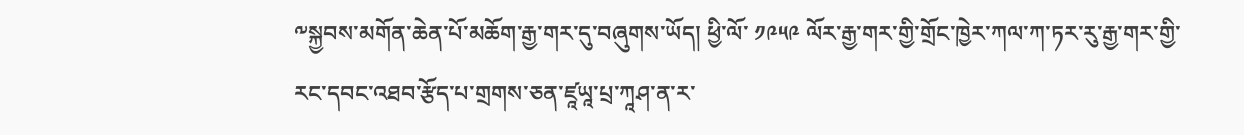༸སྐྱབས་མགོན་ཆེན་པོ་མཆོག་རྒྱ་གར་དུ་བཞུགས་ཡོད། ཕྱི་ལོ་ ༡༩༥༩ ལོར་རྒྱ་གར་གྱི་གྲོང་ཁྱེར་ཀལ་ཀ་ཏར་རུ་རྒྱ་གར་གྱི་རང་དབང་འཐབ་རྩོད་པ་གྲགས་ཅན་ཛཱཡཱ་པྲ་ཀཱཤ་ན་ར་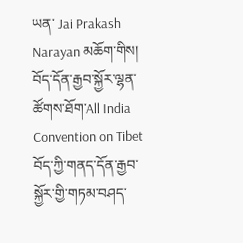ཡན་ Jai Prakash Narayan མཆོག་གིས། བོད་དོན་རྒྱབ་སྐྱོར་ལྷན་ཚོགས་ཐོག་All India Convention on Tibet བོད་ཀྱི་གནད་དོན་རྒྱབ་སྐྱོར་གྱི་གཏམ་བཤད་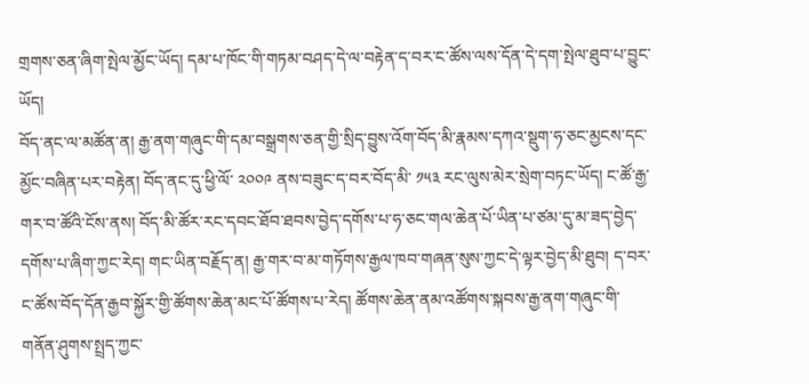གྲགས་ཅན་ཞིག་སྤེལ་མྱོང་ཡོད། དམ་པ་ཁོང་གི་གཏམ་བཤད་དེ་ལ་བརྟེན་ད་བར་ང་ཚོས་ལས་དོན་དེ་དག་སྤེལ་ཐུབ་པ་བྱུང་ཡོད།
བོད་ནང་ལ་མཚོན་ན། རྒྱ་ནག་གཞུང་གི་དམ་བསྒྲགས་ཅན་གྱི་སྲིད་བྱུས་འོག་བོད་མི་རྣམས་དཀའ་སྡུག་ཧ་ཅང་མྱངས་དང་མྱོང་བཞིན་པར་བརྟེན། བོད་ནང་དུ་ཕྱི་ལོ་ ༢༠༠༩ ནས་བཟུང་ད་བར་བོད་མི་ ༡༥༣ རང་ལུས་མེར་སྲེག་བཏང་ཡོད། ང་ཚོ་རྒྱ་གར་བ་ཚོའི་ངོས་ནས། བོད་མི་ཚོར་རང་དབང་ཐོབ་ཐབས་བྱེད་དགོས་པ་ཧ་ཅང་གལ་ཆེན་པོ་ཡིན་པ་ཙམ་དུ་མ་ཟད་བྱེད་དགོས་པ་ཞིག་ཀྱང་རེད། གང་ཡིན་བརྗོད་ན། རྒྱ་གར་བ་མ་གཏོགས་རྒྱལ་ཁབ་གཞན་སུས་ཀྱང་དེ་ལྟར་བྱེད་མི་ཐུབ། ད་བར་ང་ཚོས་བོད་དོན་རྒྱབ་སྐྱོར་གྱི་ཚོགས་ཆེན་མང་པོ་ཚོགས་པ་རེད། ཚོགས་ཆེན་ནམ་འཚོགས་སྐབས་རྒྱ་ནག་གཞུང་གི་གནོན་ཤུགས་སྤྲད་ཀྱང་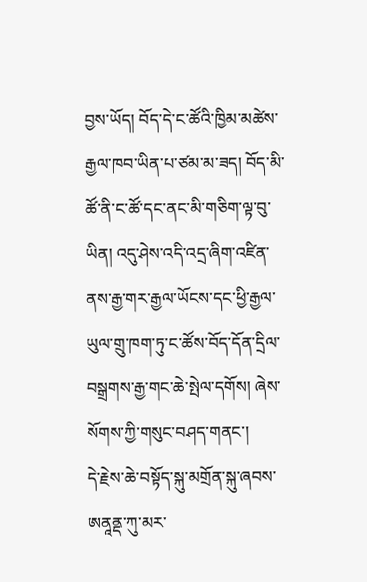བྱས་ཡོད། བོད་དེ་ང་ཚོའི་ཁྱིམ་མཚེས་རྒྱལ་ཁབ་ཡིན་པ་ཙམ་མ་ཟད། བོད་མི་ཚོ་ནི་ང་ཚོ་དང་ནང་མི་གཅིག་ལྟ་བུ་ཡིན། འདུ་ཤེས་འདི་འདྲ་ཞིག་འཛིན་ནས་རྒྱ་གར་རྒྱལ་ཡོངས་དང་ཕྱི་རྒྱལ་ཡུལ་གྲུ་ཁག་ཏུ་ང་ཚོས་བོད་དོན་དྲིལ་བསྒྲགས་རྒྱ་གང་ཆེ་སྤེལ་དགོས། ཞེས་སོགས་ཀྱི་གསུང་བཤད་གནང་།
དེ་རྗེས་ཆེ་བསྟོད་སྐུ་མགྲོན་སྐུ་ཞབས་ཨནཱནྡ་ཀུ་མར་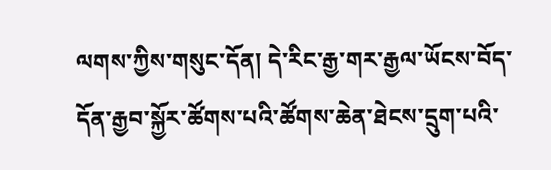ལགས་ཀྱིས་གསུང་དོན། དེ་རིང་རྒྱ་གར་རྒྱལ་ཡོངས་བོད་དོན་རྒྱབ་སྐྱོར་ཚོགས་པའི་ཚོགས་ཆེན་ཐེངས་དྲུག་པའི་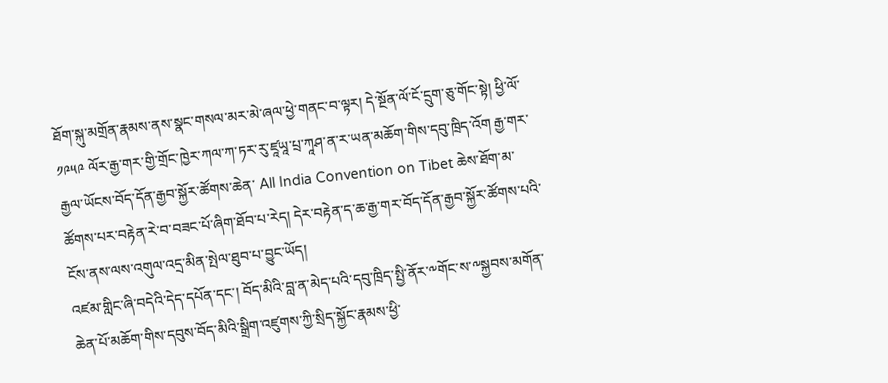ཐོག་སྐུ་མགྲོན་རྣམས་ནས་སྣང་གསལ་མར་མེ་ཞལ་ཕྱེ་གནང་བ་ལྟར། དེ་སྔོན་ལོ་ངོ་དྲུག་ཅུ་གོང་སྟེ། ཕྱི་ལོ་ ༡༩༥༩ ལོར་རྒྱ་གར་གྱི་གྲོང་ཁྱེར་ཀལ་ཀ་ཏར་རུ་ཛཱཡཱ་པྲ་ཀཱཤ་ན་ར་ཡན་མཆོག་གིས་དབུ་ཁྲིད་འོག རྒྱ་གར་རྒྱལ་ཡོངས་བོད་དོན་རྒྱབ་སྐྱོར་ཚོགས་ཆེན་ All India Convention on Tibet ཆེས་ཐོག་མ་ཚོགས་པར་བརྟེན་རེ་བ་བཟང་པོ་ཞིག་ཐོབ་པ་རེད། དེར་བརྟེན་ད་ཆ་རྒྱ་གར་བོད་དོན་རྒྱབ་སྐྱོར་ཚོགས་པའི་ངོས་ནས་ལས་འགུལ་འདྲ་མིན་སྤེལ་ཐུབ་པ་བྱུང་ཡོད།
འཛམ་གླིང་ཞི་བདེའི་དེད་དཔོན་དང་། བོད་མིའི་བླ་ན་མེད་པའི་དབུ་ཁྲིད་སྤྱི་ནོར་༸གོང་ས་༸སྐྱབས་མགོན་ཆེན་པོ་མཆོག་གིས་དབུས་བོད་མིའི་སྒྲིག་འཛུགས་ཀྱི་སྲིད་སྐྱོང་རྣམས་ཕྱི་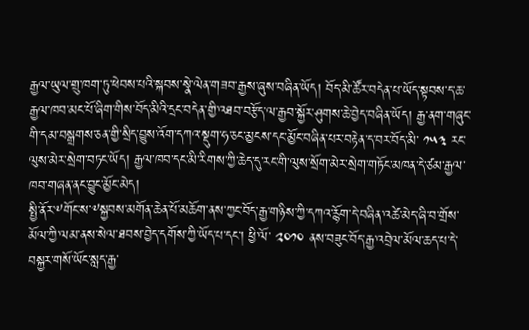རྒྱལ་ཡུལ་གྲུ་ཁག་ཏུ་ཕེབས་པའི་སྐབས་སྣེ་ལེན་གཟབ་རྒྱས་ཞུས་བཞིན་ཡོད། བོད་མི་ཚོར་བདེན་པ་ཡོད་སྟབས་ད་ཆ་རྒྱལ་ཁབ་མང་པོ་ཞིག་གིས་བོད་མིའི་དྲང་བདེན་གྱི་འཐབ་བརྩོད་ལ་རྒྱབ་སྐྱོར་ཤུགས་ཆེ་བྱེད་བཞིན་ཡོད། རྒྱ་ནག་གཞུང་གི་དམ་བསྒྲགས་ཅན་གྱི་སྲིད་བྱུས་འོག་དཀའ་སྡུག་ཧ་ཅང་མྱངས་དང་མྱོང་བཞིན་པར་བརྟེན་ད་བར་བོད་མི་ ༡༥༣ རང་ལུས་མེར་སྲེག་བཏང་ཡོད། རྒྱལ་ཁབ་དང་མི་རིགས་ཀྱི་ཆེད་དུ་རང་གི་ལུས་སྲོག་མེར་སྲེག་གཏོང་མཁན་དེ་ཙམ་རྒྱལ་ཁབ་གཞན་ནང་བྱུང་མྱོང་མེད།
སྤྱི་ནོར་༸གོང་ས་༸སྐྱབས་མགོན་ཆེན་པོ་མཆོག་ནས་ཀྱང་བོད་རྒྱ་གཉིས་ཀྱི་དཀའ་རྙོག་དེ་བཞིན་འཚེ་མེད་ཞི་བ་གྲོས་མོལ་ཀྱི་ལམ་ནས་སེལ་ཐབས་བྱེད་དགོས་ཀྱི་ཡོད་པ་དང་། ཕྱི་ལོ་ ༢༠༡༠ ནས་བཟུང་བོད་རྒྱ་འབྲེལ་མོལ་ཆད་པ་དེ་བསྐྱར་གསོ་ཡོང་སླད་རྒྱ་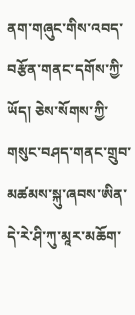ནག་གཞུང་གིས་འབད་བརྩོན་གནང་དགོས་ཀྱི་ཡོད། ཅེས་སོགས་ཀྱི་གསུང་བཤད་གནང་གྲུབ་མཚམས་སྐུ་ཞབས་ཨིན་དེ་རེ་ཤི་ཀུ་མཱར་མཆོག་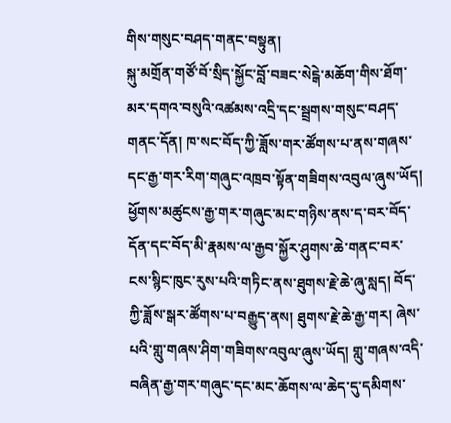གིས་གསུང་བཤད་གནང་བསྟུན།
སྐུ་མགྲོན་གཙོ་བོ་སྲིད་སྐྱོང་བློ་བཟང་སེངྒེ་མཆོག་གིས་ཐོག་མར་དགའ་བསུའི་འཚམས་འདྲི་དང་སྦྲགས་གསུང་བཤད་གནང་དོན། ཁ་སང་བོད་ཀྱི་ཟློས་གར་ཚོགས་པ་ནས་གཞས་དང་རྒྱ་གར་རིག་གཞུང་འཁྲབ་སྟོན་གཟིགས་འབུལ་ཞུས་ཡོད། ཕྱོགས་མཚུངས་རྒྱ་གར་གཞུང་མང་གཉིས་ནས་ད་བར་བོད་དོན་དང་བོད་མི་རྣམས་ལ་རྒྱབ་སྐྱོར་ཤུགས་ཆེ་གནང་བར་ངས་སྙིང་ཁུང་རུས་པའི་གཏིང་ནས་ཐུགས་རྗེ་ཆེ་ཞུ་སླད། བོད་ཀྱི་ཟློས་སྒར་ཚོགས་པ་བརྒྱུད་ནས། ཐུགས་རྗེ་ཆེ་རྒྱ་གར། ཞེས་པའི་གླུ་གཞས་ཤིག་གཟིགས་འབུལ་ཞུས་ཡོད། གླུ་གཞས་འདི་བཞིན་རྒྱ་གར་གཞུང་དང་མང་ཆོགས་ལ་ཆེད་དུ་དམིགས་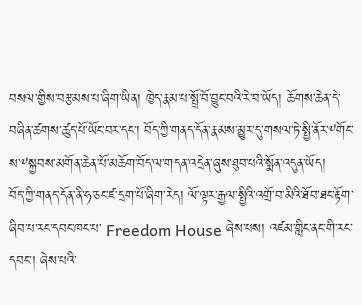བསལ་གྱིས་བརྩམས་པ་ཞིག་ཡིན། ཁྱེད་རྣམ་པ་སྤྲོ་བོ་བྱུང་བའི་རེ་བ་ཡོད། ཆོགས་ཆེན་དེ་བཞིན་ཚགས་ཚུད་པོ་ཡོང་བར་དང་། བོད་ཀྱི་གནད་དོན་རྣམས་མྱུར་དུ་གསལ་ཏེ་སྤྱི་ནོར་༸གོང་ས་༸སྐྱབས་མགོན་ཆེན་པོ་མཆོག་བོད་ལ་གདན་འདྲེན་ཞུས་ཐུབ་པའི་སྨོན་འདུན་ཡོད།
བོད་ཀྱི་གནད་དོན་ནི་ཧ་ཅང་ཛ་དྲག་པོ་ཞིག་རེད། ལོ་ལྟར་རྒྱལ་སྤྱིའི་འགྲོ་བ་མིའི་ཐོབ་ཐང་རྟོག་ཞིབ་པ་རང་དབང་ཁང་པ་ Freedom House ཞེས་པས། འཛམ་གླིང་ནང་གི་རང་དབང་། ཞེས་པའི་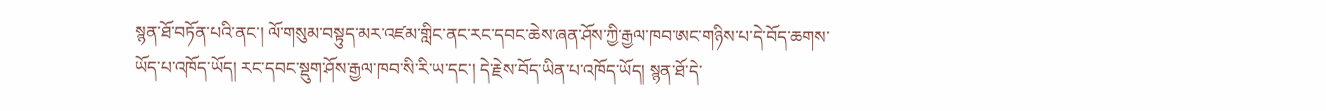སྙན་ཐོ་བཏོན་པའི་ནང་། ལོ་གསུམ་བསྟུད་མར་འཛམ་གླིང་ནང་རང་དབང་ཆེས་ཞན་ཤོས་ཀྱི་རྒྱལ་ཁབ་ཨང་གཉིས་པ་དེ་བོད་ཆགས་ཡོད་པ་འཁོད་ཡོད། རང་དབང་སྡུག་ཤོས་རྒྱལ་ཁབ་སི་རི་ཡ་དང་། དེ་རྗེས་བོད་ཡིན་པ་འཁོད་ཡོད། སྙན་ཐོ་དེ་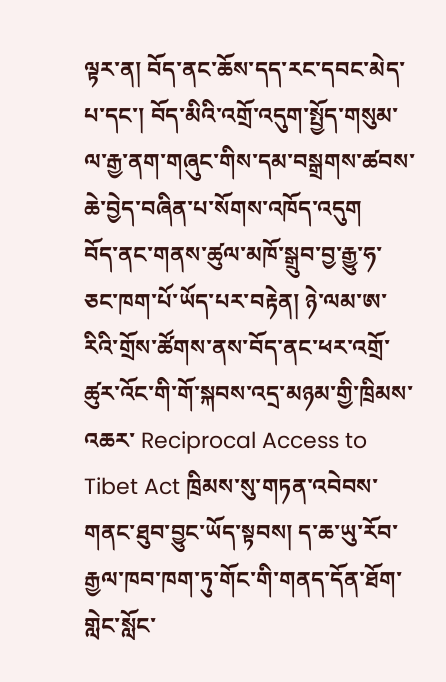ལྟར་ན། བོད་ནང་ཆོས་དད་རང་དབང་མེད་པ་དང་། བོད་མིའི་འགྲོ་འདུག་སྤྱོད་གསུམ་ལ་རྒྱ་ནག་གཞུང་གིས་དམ་བསྒྲགས་ཚབས་ཆེ་བྱེད་བཞིན་པ་སོགས་འཁོད་འདུག
བོད་ནང་གནས་ཚུལ་མཁོ་སྒྲུབ་བྱ་རྒྱུ་ཧ་ཅང་ཁག་པོ་ཡོད་པར་བརྟེན། ཉེ་ལམ་ཨ་རིའི་གྲོས་ཚོགས་ནས་བོད་ནང་ཕར་འགྲོ་ཚུར་འོང་གི་གོ་སྐབས་འདྲ་མཉམ་གྱི་ཁྲིམས་འཆར་ Reciprocal Access to Tibet Act ཁྲིམས་སུ་གཏན་འབེབས་གནང་ཐུབ་བྱུང་ཡོད་སྟབས། ད་ཆ་ཡུ་རོབ་རྒྱལ་ཁབ་ཁག་ཏུ་གོང་གི་གནད་དོན་ཐོག་གླེང་སློང་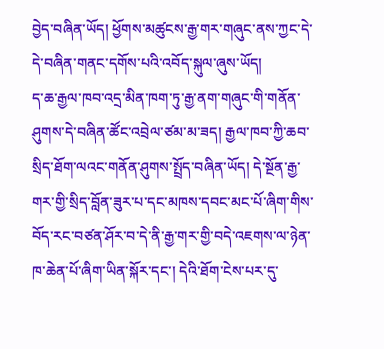བྱེད་བཞིན་ཡོད། ཕྱོགས་མཚུངས་རྒྱ་གར་གཞུང་ནས་ཀྱང་དེ་དེ་བཞིན་གནང་དགོས་པའི་འབོད་སྐུལ་ཞུས་ཡོད།
ད་ཆ་རྒྱལ་ཁབ་འདྲ་མིན་ཁག་ཏུ་རྒྱ་ནག་གཞུང་གི་གནོན་ཤུགས་དེ་བཞིན་ཚོང་འབྲེལ་ཙམ་མ་ཟད། རྒྱལ་ཁབ་ཀྱི་ཆབ་སྲིད་ཐོག་ལའང་གནོན་ཤུགས་སྤྲོད་བཞིན་ཡོད། དེ་སྔོན་རྒྱ་གར་གྱི་སྲིད་བློན་ཟུར་པ་དང་མཁས་དབང་མང་པོ་ཞིག་གིས་བོད་རང་བཙན་ཤོར་བ་དེ་ནི་རྒྱ་གར་གྱི་བདེ་འཇགས་ལ་ཉེན་ཁ་ཆེན་པོ་ཞིག་ཡིན་སྐོར་དང་། དེའི་ཐོག་ངེས་པར་དུ་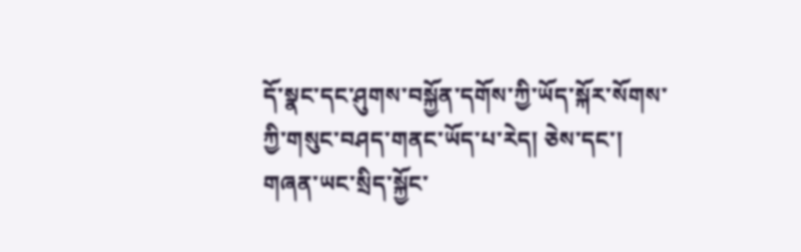དོ་སྣང་དང་ཤུགས་བསྐྱོན་དགོས་ཀྱི་ཡོད་སྐོར་སོགས་ཀྱི་གསུང་བཤད་གནང་ཡོད་པ་རེད། ཅེས་དང་།
གཞན་ཡང་སྲིད་སྐྱོང་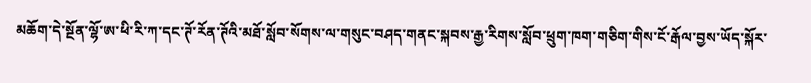མཆོག་དེ་སྔོན་ལྷོ་ཨ་ཕི་རི་ཀ་དང་ཊོ་རོན་ཊོའི་མཐོ་སློབ་སོགས་ལ་གསུང་བཤད་གནང་སྐབས་རྒྱ་རིགས་སློབ་ཕྲུག་ཁག་གཅིག་གིས་ངོ་རྒོལ་བྱས་ཡོད་སྐོར་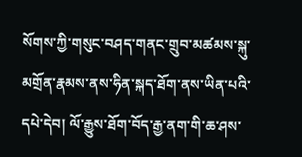སོགས་ཀྱི་གསུང་བཤད་གནང་གྲུབ་མཚམས་སྐུ་མགྲོན་རྣམས་ནས་ཧིན་སྐད་ཐོག་ནས་ཡིན་པའི་དཔེ་དེབ། ལོ་རྒྱུས་ཐོག་བོད་རྒྱ་ནག་གི་ཆ་ཤས་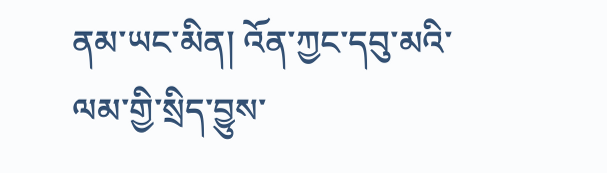ནམ་ཡང་མིན། འོན་ཀྱང་དབུ་མའི་ལམ་གྱི་སྲིད་བྱུས་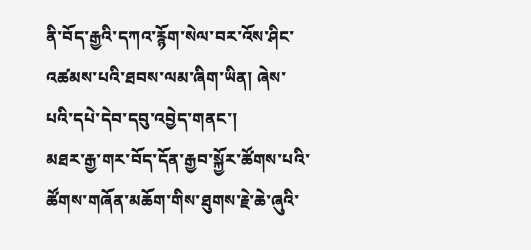ནི་བོད་རྒྱའི་དཀའ་རྙོག་སེལ་བར་འོས་ཤིང་འཚམས་པའི་ཐབས་ལམ་ཞིག་ཡིན། ཞེས་པའི་དཔེ་དེབ་དབུ་འབྱེད་གནང་།
མཐར་རྒྱ་གར་བོད་དོན་རྒྱབ་སྐྱོར་ཚོགས་པའི་ཚོགས་གཞོན་མཆོག་གིས་ཐུགས་རྗེ་ཆེ་ཞུའི་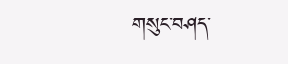གསུང་བཤད་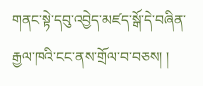གནང་སྟེ་དབུ་འབྱེད་མཛད་སྒོ་དེ་བཞིན་རྒྱལ་ཁའི་ངང་ནས་གྲོལ་བ་བཅས། །